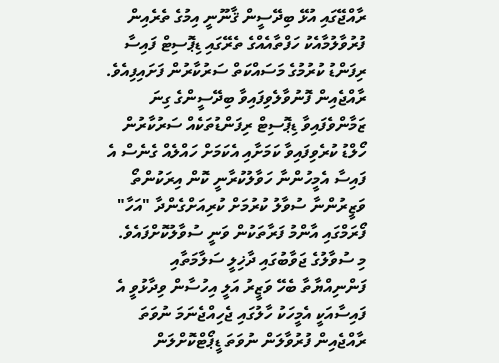ރާއްޖޭގައި އުޅޭ ބިދޭސީން ޤާނޫނީ އިމުގެ ތެރެއިން ފުރުވާލުމާއެކު ހަފްތާއެއްގެ ތެރޭގައި ޑިޕޮސިޓް ފައިސާ ރިފަންޑު ކުރުމުގެ މަސައްކަތް ސަރުކާރުން ފަށައިފިއެވެ.
ރާއްޖެއިން ފޮނުވާލެވިފައިވާ ބިދޭސީންގެ ގިނަ ޒަމާންވެފައިވާ ޑިޕޮސިޓް ރިފަންޑުތަކެއް ސަރުކާރުން ހޯލްޑު ކުރެވިފައިވާ ކަމަށާއި އެކަމަށް ހައްލެއް ގެނެސް އެ ފައިސާ އެމީހުންނާ ހަވާލުކުރާނީ ކޮން އިރަކުންތޯ ވަޒީރުންނާ ސުވާލު ކުރުމަށް ކުރިއަށްގެންދާ "އަހާ" ފޯރަމްގައި އާންމު ފަރާތަކުން ވަނީ ސުވާލުކޮށްފައެވެ.
މި ސުވާލުގެ ޖަވާބުގައި ދާޚިލީ ސަލާމަތާއި ފަންނިއްޔާތާ ބެހޭ ވަޒީރު އަލީ އިހުސާން ވިދާޅުވީ އެ ފައިސާއަކީ އެމީހަކު ހާލުގައި ޖެހިއްޖެނަމަ ނުވަތަ ރާއްޖެއިން ފުރުވާލަން ނުވަތަ ޑީޕޯޓްކޮށްލަން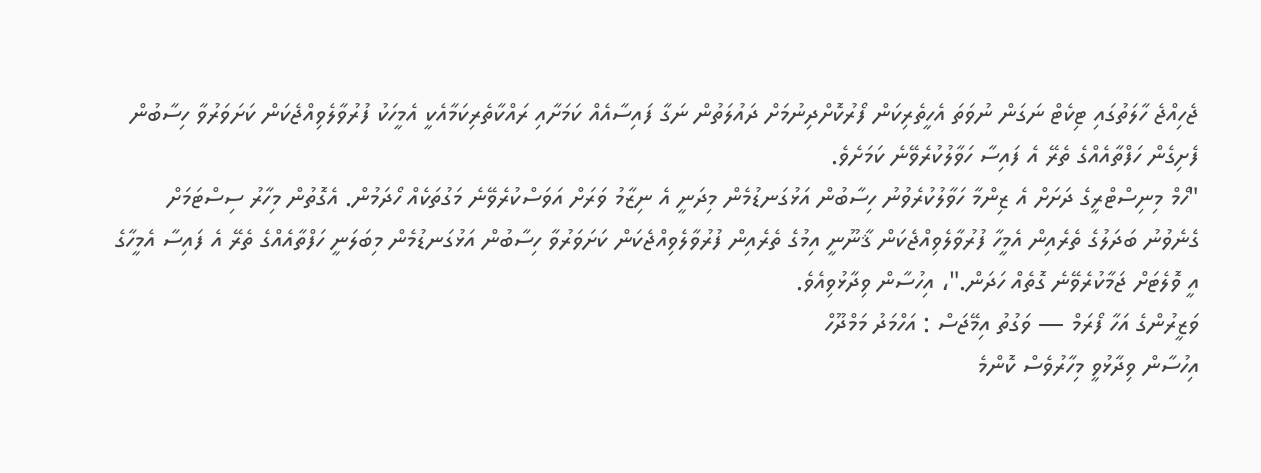ޖެހިއްޖެ ހާލަތުގައި ޓިކެޓް ނަގަން ނުވަތަ އެހީތެރިކަން ފޯރުކޮށްދިނުމަށް ދައުލަތުން ނަގާ ފައިސާއެއް ކަމަށާއި ރައްކާތެރިކަމާއެކީ އެމީހަކު ފުރުވާލެވިއްޖެކަން ކަށަވަރުވާ ހިސާބުން ފެށިގެން ހަފްތާއެއްގެ ތެރޭ އެ ފައިސާ ހަވާލުކުރެވޭނެ ކަމަށެވެ.
"ހޯމް މިނިސްޓްރީގެ ދަށަށް އެ ޒިންމާ ހަވާލުކުރެވުނު ހިސާބުން އަޅުގަނޑުމެން މިދަނީ އެ ނިޒާމު ވަރަށް އަވަސްކުރެވޭނެ މަގުތަކެއް ހޯދަމުން. އެގޮތުން މިހާރު ސިސްޓަމަށް ގެނެވުނު ބަދަލުގެ ތެރެއިން އެމީހާ ފުރުވާލެވިއްޖެކަން ޤާނޫނީ އިމުގެ ތެރެއިން ފުރުވާލެވިއްޖެކަން ކަށަވަރުވާ ހިސާބުން އަޅުގަނޑުމެން މިބަލަނީ ހަފްތާއެއްގެ ތެރޭ އެ ފައިސާ އެމީހާގެ އީ ވޮލެޓަށް ޖަމާކުރެވޭނެ ގޮތެއް ހަދަން."، އިހުސާން ވިދާޅުވިއެވެ.
ވަޒީރުންގެ އަހާ ފޯރަމް — ވަގުތު އިމޭޖަސް : އަހްމަދު މަމްދޫހް
އިހުސާން ވިދާޅުވީ މިހާރުވެސް ކޮންމެ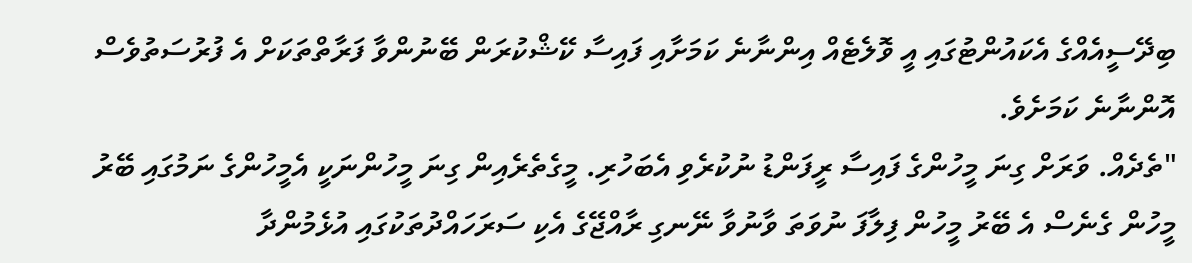ބިދޭސީއެއްގެ އެކައުންޓުގައި އީ ވޮލެޓެއް އިންނާނެ ކަމަށާއި ފައިސާ ކޭޝްކުރަން ބޭނުންވާ ފަރާތްތަކަށް އެ ފުރުސަތުވެސް އޮންނާނެ ކަމަށެވެ.
"ތެދެއް. ވަރަށް ގިނަ މީހުންގެ ފައިސާ ރީފަންޑު ނުކުރެވި އެބަހުރި. މީގެތެރެއިން ގިނަ މީހުންނަކީ އެމީހުންގެ ނަމުގައި ބޭރު މީހުން ގެނެސް އެ ބޭރު މީހުން ފިލާފަ ނުވަތަ ވާނުވާ ނޭނގި ރާއްޖޭގެ އެކި ސަރަހައްދުތަކުގައި އުޅެމުންދާ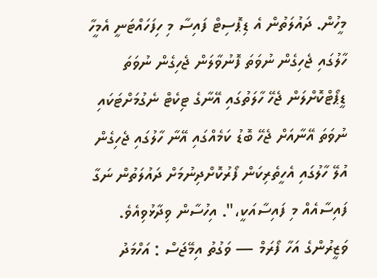މީހުން. ދައުލަތުން އެ ޑިޕޮސިޓް ފައިސާ މި ހިފަހައްޓަނީ އެމީހާ ހާލުގައި ޖެހިގެން ނުވަތަ ފޮނުވާލަން ޖެހިގެން ނުވަތަ ޑީޕޯޓްކޮށްލަން ޖެހޭ ހާލަތުގައި އޭނާގެ ޓިކެޓް ނެގުމަށްޓަކައި ނުވަތަ އޭނާއަށް ޖެހޭ ބޮޑު ކަމެއްގައި އޭނާ ހާލުގައި ޖެހިގެން އުލޭ ހާލުގައި އެހީތެރިކަން ފޯރުކޮށްދިނުމަށް ދައުލަތުން ނަގާ ފައިސާއެއް މި ފައިސާއަކީ،". އިހުސާން ވިދާޅުވިއެވެ.
ވަޒީރުންގެ އަހާ ފޯރަމް — ވަގުތު އިމޭޖަސް : އަހްމަދު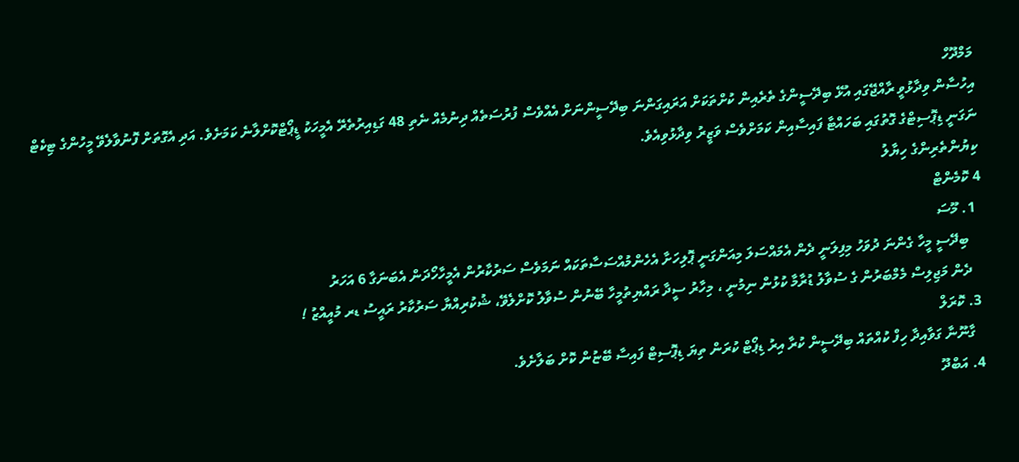މަމްދޫހް
އިހުސާން ވިދާޅުވީ ރާއްޖޭގައި އުޅޭ ބިދޭސީންގެ ތެރެއިން ކުށްތަކަށް އަރައިގަންނަ ބިދޭސީންނަށް އެއްވެސް ފުރުސަތެއް ދިނުމެއް ނެތި 48 ގަޑިއިރުތެރޭ އެމީހަކު ޑީޕޯޓްކޮށްލާނެ ކަމަށެވެ. އަދި އެގޮތަށް ފޮނުވާލެވޭ މީހުންގެ ޓިކެޓް ނަގަނީ ޑިޕޮސިޓްގެ ގޮތުގައި ބަހައްޓާ ފައިސާއިން ކަމަށްވެސް ވަޒީރު ވިދާޅުވިއެވެ.
ކިޔުންތެރިންގެ ހިޔާލު
4 ކޮމެންޓް
  1. މޫސަ
    ބިދޭސީ މީހާ ގެންނަ ދުވަހު މިފިލަނީ ދެން އެމައްސަލަ މިއަންގަނީ ޕޮލިހަށާ އެހެންމުއްސަސާތަކައް ނަމަވެސް ސަރުކާރުން އެމީހާހޯދަން އެބަނަގާ 6 އަހަރު
    ދެން މަޖިލިސް މެމްބަރުން ގެ ސުވާލު ޑުރާމާ ކުޅުން ނިމުނީ ، މިހާރު ސީދާ ރައްޔިތުމީހާ ބޭނުން ސުވާލު ކޮށްލެވޭ، ޝުކުރިއްޔާ ސަރުކާރު ރައީސު ޑރ މުއީއްޒު !
  3. ކޮރަލް
    ގާނޫނާ ގަވާއިދާ ހިފް ކުއްތައް ބިދޭސީން ކުރާ އިރު ޑިޕޯޓް ކުރަން ތިޔަ ޑިޕޮސިޓް ފައިސާ ބޭޏުން ކޮށް ބަލާށެވެ.
  4. އަބްދޫ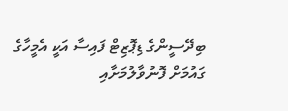ބިދޭސީންގެ ޑިޕޮޒިޓް ފައިސާ އަކީ އެމީހާގެ ގައުމަށް ފޮނުވާލުމަށާއި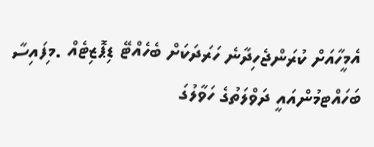އެމީހާއަށް ކުރަންޖެހިދާނެ ހަރަދަކަށް ބެހެއްޓޭ ޑިޕޮޒިޓެއް .މިފައިސާ ބަހައްޓމުންއައީ ދަވްލަތުގެ ހަވާލުގަ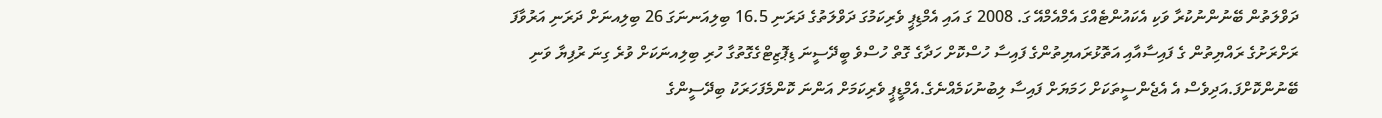ދަވްލަތުން ބޭނުންނުކުރާ ވަކި އެކައުންޓެއްގަ އެމްއެމްއޭ ގަ. 2008 ގަ އައި އެމްޑިޕީ ވެރިކަމުގަ ދަވްލަތުގެ ދަރަނި 16.5 ބިލިއަނނަގަ 26 ބިލިއނަށް ދަރަނި އަރުވާފަ ރަށްރަށުގެ ރައްޔިތުން ގެ ފައިސާއާއި އަތޮޅުރައޔިތުންގެ ފައިސާ ހުސްކޮށް ހަދާގެ ގޮތް ހުސްވެ ބީދޭސީނަ ޑިޕޮޒިޓްގެގޮތުގާ ހުރި ބިލިއނަކަށް ވުރެ ގިނަ ރުފިޔާ ވަނި ބޭނުންކޮށްފަ.އަދިވެސް އެ އެޖެންސީތަކަށް ހަމަޔަށް ފައިސާ ލިބުނުކަމެއްނެގެ.އެމްޑީޕީ ވެރިކަމަށް އަންނަ ކޮންމެފަހަރަކު ބިދޭސީންގެ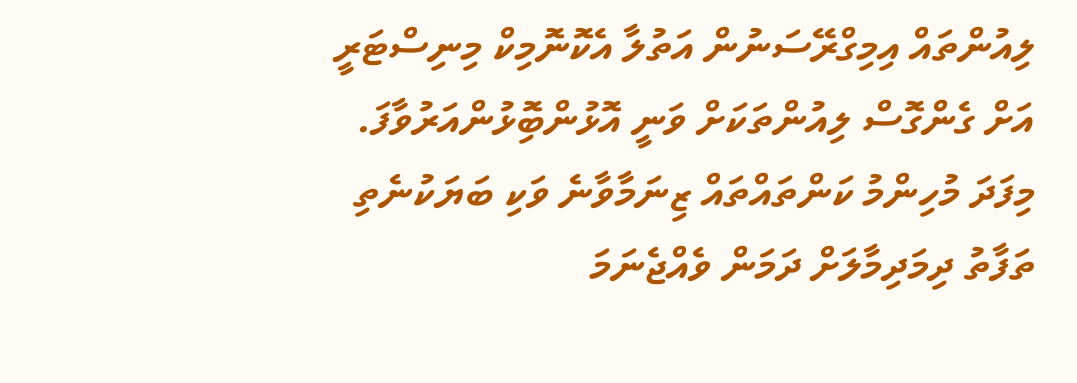ލިއުންތައް އިމިގްރޭސަނުން އަތުލާ އެކޮނޮމިކް މިނިސްޓަރީ އަށް ގެންގޮސް ލިއުންތަކަށް ވަނީ އޮޅުންބޮިޅުންއަރުވާފަ. މިފަދަ މުހިންމު ކަންތައްތައް ޒިނަމާވާނެ ވަކި ބަޔަކުނެތި ތަފާތު ދިމަދިމާލަށް ދަމަން ވެއްޖެނަމަ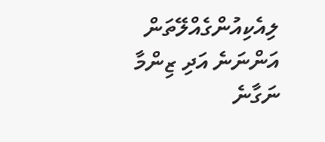ލިއެކިއުންގެއްލޭތަން އަންނަނެ އަދި ޒިންމާ ނަގާނެ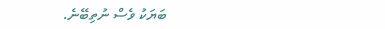ބަޔަކު ވެސް ނުތިބޭނެ.